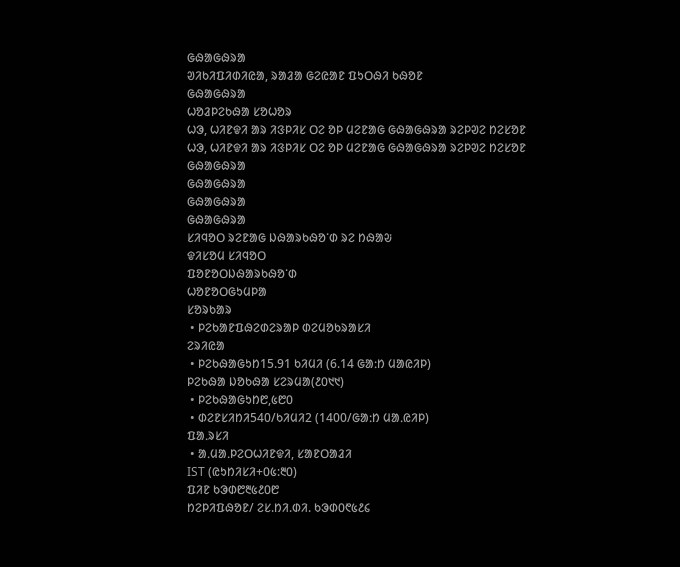ᱜᱷᱟᱜᱷᱨᱟ
ᱣᱤᱠᱤᱯᱤᱰᱤᱭᱟ, ᱨᱟᱲᱟ ᱜᱮᱭᱟᱱ ᱯᱩᱛᱷᱤ ᱠᱷᱚᱱ
ᱜᱷᱟᱜᱷᱨᱟ
ᱦᱚᱲᱞᱮᱠᱷᱟ ᱥᱚᱦᱚᱨ
ᱦᱳ, ᱦᱤᱱᱫᱤ ᱟᱨ ᱤᱝᱞᱤᱥ ᱛᱮ ᱚᱞ ᱢᱮᱱᱟᱜ ᱜᱷᱟᱜᱷᱨᱟ ᱨᱮᱞᱣᱮ ᱴᱮᱥᱚᱱ
ᱦᱳ, ᱦᱤᱱᱫᱤ ᱟᱨ ᱤᱝᱞᱤᱥ ᱛᱮ ᱚᱞ ᱢᱮᱱᱟᱜ ᱜᱷᱟᱜᱷᱨᱟ ᱨᱮᱞᱣᱮ ᱴᱮᱥᱚᱱ
ᱜᱷᱟᱜᱷᱨᱟ
ᱜᱷᱟᱜᱷᱨᱟ
ᱜᱷᱟᱜᱷᱨᱟ
ᱜᱷᱟᱜᱷᱨᱟ
ᱥᱤᱧᱚᱛ ᱨᱮᱱᱟᱜ ᱡᱷᱟᱨᱠᱷᱚᱸᱰ ᱨᱮ ᱴᱷᱟᱶ
ᱫᱤᱥᱚᱢ ᱥᱤᱧᱚᱛ
ᱯᱚᱱᱚᱛᱡᱷᱟᱨᱠᱷᱚᱸᱰ
ᱦᱚᱱᱚᱛᱜᱩᱢᱞᱟ
ᱥᱚᱨᱠᱟᱨ
 • ᱞᱮᱠᱟᱱᱯᱷᱮᱰᱮᱨᱟᱞ ᱰᱮᱢᱚᱠᱨᱟᱥᱤ
ᱮᱨᱤᱭᱟ
 • ᱞᱮᱠᱷᱟᱜᱩᱴ15.91 ᱠᱤᱢᱤ (6.14 ᱜᱟᱺᱴ ᱢᱟᱭᱤᱞ)
ᱞᱮᱠᱷᱟ ᱡᱚᱠᱷᱟ ᱥᱮᱨᱢᱟ(᱒᱐᱑᱑)
 • ᱞᱮᱠᱷᱟᱜᱩᱴ᱘,᱕᱘᱐
 • ᱰᱮᱱᱥᱤᱴᱤ540/ᱠᱤᱢᱤ2 (1400/ᱜᱟᱺᱴ ᱢᱟᱹᱭᱤᱞ)
ᱯᱟᱹᱨᱥᱤ
 • ᱟᱹᱢᱟᱹᱞᱮᱛᱦᱤᱱᱫᱤ, ᱥᱟᱱᱛᱟᱲᱤ
IST (ᱭᱩᱴᱤᱥᱤ+᱐᱕:᱓᱐)
ᱯᱤᱱ ᱠᱳᱰ᱘᱓᱕᱒᱐᱘
ᱴᱮᱞᱤᱯᱷᱚᱱ/ ᱮᱥ.ᱴᱤ.ᱰᱤ. ᱠᱳᱰ᱐᱖᱕᱒᱔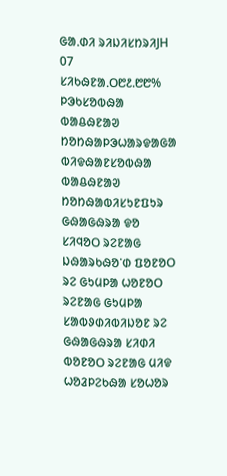ᱜᱟᱹᱰᱤ ᱨᱤᱡᱤᱥᱴᱨᱤJH 07
ᱥᱤᱠᱷᱱᱟᱹᱛ᱘᱒.᱘᱘%
ᱞᱳᱠᱥᱚᱵᱷᱟ ᱵᱟᱪᱷᱱᱟᱣ ᱴᱚᱴᱷᱟᱞᱳᱦᱟᱨᱫᱟᱜᱟ
ᱵᱤᱫᱷᱟᱱᱥᱚᱵᱷᱟ ᱵᱟᱪᱷᱱᱟᱣ ᱴᱚᱴᱷᱟᱵᱤᱥᱩᱱᱯᱩᱨ
ᱜᱷᱟᱜᱷᱨᱟ ᱫᱚ ᱥᱤᱧᱚᱛ ᱨᱮᱱᱟᱜ ᱡᱷᱟᱨᱠᱷᱚᱸᱰ ᱯᱚᱱᱚᱛ ᱨᱮ ᱜᱩᱢᱞᱟ ᱦᱚᱱᱚᱛ ᱨᱮᱱᱟᱜ ᱜᱩᱢᱞᱟ ᱥᱟᱵᱽᱰᱤᱵᱤᱡᱚᱱ ᱨᱮ ᱜᱷᱟᱜᱷᱨᱟ ᱥᱤᱰᱤ ᱵᱚᱱᱚᱛ ᱨᱮᱱᱟᱜ ᱢᱤᱫ ᱦᱚᱲᱞᱮᱠᱷᱟ ᱥᱚᱦᱚᱨ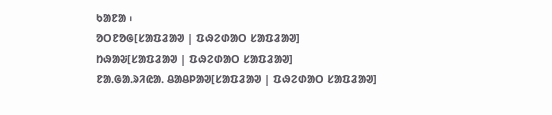ᱠᱟᱱᱟ ᱾
ᱚᱛᱱᱚᱜ[ᱥᱟᱯᱲᱟᱣ | ᱯᱷᱮᱰᱟᱛ ᱥᱟᱯᱲᱟᱣ]
ᱴᱷᱟᱶ[ᱥᱟᱯᱲᱟᱣ | ᱯᱷᱮᱰᱟᱛ ᱥᱟᱯᱲᱟᱣ]
ᱱᱟᱹᱜᱟᱹᱨᱤᱭᱟᱹ ᱪᱟᱪᱞᱟᱣ[ᱥᱟᱯᱲᱟᱣ | ᱯᱷᱮᱰᱟᱛ ᱥᱟᱯᱲᱟᱣ]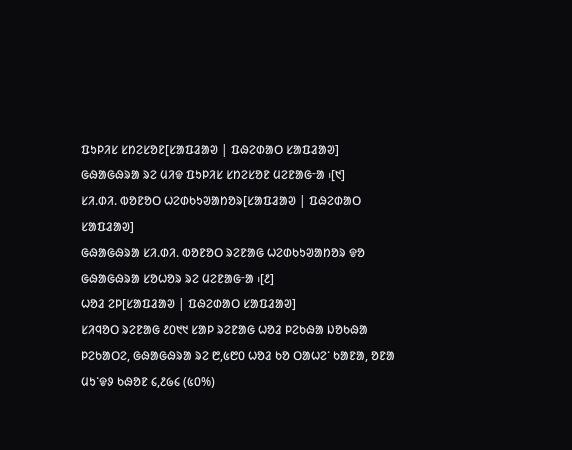ᱯᱩᱞᱤᱥ ᱥᱴᱮᱥᱚᱱ[ᱥᱟᱯᱲᱟᱣ | ᱯᱷᱮᱰᱟᱛ ᱥᱟᱯᱲᱟᱣ]
ᱜᱷᱟᱜᱷᱨᱟ ᱨᱮ ᱢᱤᱫ ᱯᱩᱞᱤᱥ ᱥᱴᱮᱥᱚᱱ ᱢᱮᱱᱟᱜᱼᱟ ᱾[᱑]
ᱥᱤ.ᱰᱤ. ᱵᱚᱱᱚᱛ ᱦᱮᱰᱠᱩᱣᱟᱴᱚᱨ[ᱥᱟᱯᱲᱟᱣ | ᱯᱷᱮᱰᱟᱛ ᱥᱟᱯᱲᱟᱣ]
ᱜᱷᱟᱜᱷᱨᱟ ᱥᱤ.ᱰᱤ. ᱵᱚᱱᱚᱛ ᱨᱮᱱᱟᱜ ᱦᱮᱰᱠᱩᱣᱟᱴᱚᱨ ᱫᱚ ᱜᱷᱟᱜᱷᱨᱟ ᱥᱚᱦᱚᱨ ᱨᱮ ᱢᱮᱱᱟᱜᱼᱟ ᱾[᱒]
ᱦᱚᱲ ᱮᱞ[ᱥᱟᱯᱲᱟᱣ | ᱯᱷᱮᱰᱟᱛ ᱥᱟᱯᱲᱟᱣ]
ᱥᱤᱧᱚᱛ ᱨᱮᱱᱟᱜ ᱒᱐᱑᱑ ᱥᱟᱞ ᱨᱮᱱᱟᱜ ᱦᱚᱲ ᱞᱮᱠᱷᱟ ᱡᱚᱠᱷᱟ ᱞᱮᱠᱟᱛᱮ, ᱜᱷᱟᱜᱷᱨᱟ ᱨᱮ ᱘,᱕᱘᱐ ᱦᱚᱲ ᱠᱚ ᱛᱟᱦᱮᱸ ᱠᱟᱱᱟ, ᱚᱱᱟ ᱢᱩᱸᱫᱽ ᱠᱷᱚᱱ ᱔,᱒᱙᱔ (᱕᱐%)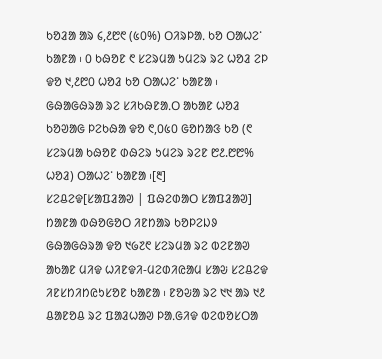ᱠᱚᱲᱟ ᱟᱨ ᱔,᱒᱘᱖ (᱕᱐%) ᱛᱤᱨᱞᱟᱹ ᱠᱚ ᱛᱟᱦᱮᱸ ᱠᱟᱱᱟ ᱾ ᱐ ᱠᱷᱚᱱ ᱖ ᱥᱮᱨᱢᱟ ᱩᱢᱮᱨ ᱨᱮ ᱦᱚᱲ ᱮᱞ ᱫᱚ ᱑,᱒᱘᱐ ᱦᱚᱲ ᱠᱚ ᱛᱟᱦᱮᱸ ᱠᱟᱱᱟ ᱾ ᱜᱷᱟᱜᱷᱨᱟ ᱨᱮ ᱥᱤᱠᱷᱱᱟᱹᱛ ᱟᱠᱟᱱ ᱦᱚᱲ ᱠᱚᱣᱟᱜ ᱞᱮᱠᱷᱟ ᱫᱚ ᱖,᱐᱕᱐ ᱜᱚᱴᱟᱝ ᱠᱚ (᱖ ᱥᱮᱨᱢᱟ ᱠᱷᱚᱱ ᱰᱷᱮᱨ ᱩᱢᱮᱨ ᱨᱮᱱ ᱘᱒.᱘᱘% ᱦᱚᱲ) ᱛᱟᱦᱮᱸ ᱠᱟᱱᱟ ᱾[᱓]
ᱥᱮᱪᱮᱫ[ᱥᱟᱯᱲᱟᱣ | ᱯᱷᱮᱰᱟᱛ ᱥᱟᱯᱲᱟᱣ]
ᱴᱟᱱᱟ ᱵᱷᱚᱜᱚᱛ ᱤᱱᱴᱟᱨ ᱠᱚᱞᱮᱡᱽ ᱜᱷᱟᱜᱷᱨᱟ ᱫᱚ ᱑᱙᱗᱖ ᱥᱮᱨᱢᱟ ᱨᱮ ᱵᱮᱱᱟᱣ ᱟᱠᱟᱱ ᱢᱤᱫ ᱦᱤᱱᱫᱤ-ᱢᱮᱰᱤᱭᱟᱢ ᱥᱟᱶ ᱥᱮᱪᱮᱫ ᱤᱱᱥᱴᱤᱴᱭᱩᱥᱚᱱ ᱠᱟᱱᱟ ᱾ ᱱᱚᱶᱟ ᱨᱮ ᱑᱑ ᱟᱨ ᱑᱒ ᱪᱟᱱᱚᱪ ᱨᱮ ᱯᱟᱲᱦᱟᱣ ᱞᱟᱹᱜᱤᱫ ᱵᱮᱵᱚᱥᱛᱟ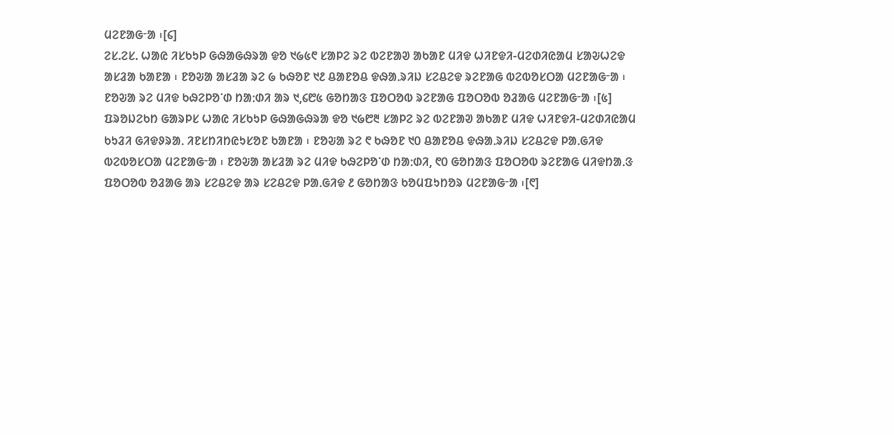ᱢᱮᱱᱟᱜᱼᱟ ᱾[᱔]
ᱮᱥ.ᱮᱥ. ᱦᱟᱭ ᱤᱥᱠᱩᱞ ᱜᱷᱟᱜᱷᱨᱟ ᱫᱚ ᱑᱙᱕᱖ ᱥᱟᱞᱮ ᱨᱮ ᱵᱮᱱᱟᱣ ᱟᱠᱟᱱ ᱢᱤᱫ ᱦᱤᱱᱫᱤ-ᱢᱮᱰᱤᱭᱟᱢ ᱥᱟᱶᱦᱮᱫ ᱟᱥᱲᱟ ᱠᱟᱱᱟ ᱾ ᱱᱚᱶᱟ ᱟᱥᱲᱟ ᱨᱮ ᱙ ᱠᱷᱚᱱ ᱑᱒ ᱪᱟᱱᱚᱪ ᱫᱷᱟᱹᱨᱤᱡ ᱥᱮᱪᱮᱫ ᱨᱮᱱᱟᱜ ᱵᱮᱵᱚᱥᱛᱟ ᱢᱮᱱᱟᱜᱼᱟ ᱾ ᱱᱚᱶᱟ ᱨᱮ ᱢᱤᱫ ᱠᱷᱮᱞᱚᱸᱰ ᱴᱟᱺᱰᱤ ᱟᱨ ᱑,᱔᱘᱕ ᱜᱚᱴᱟᱝ ᱯᱚᱛᱚᱵ ᱨᱮᱱᱟᱜ ᱯᱚᱛᱚᱵ ᱚᱲᱟᱜ ᱢᱮᱱᱟᱜᱼᱟ ᱾[᱕]
ᱯᱨᱚᱡᱮᱠᱴ ᱜᱟᱨᱞᱥ ᱦᱟᱭ ᱤᱥᱠᱩᱞ ᱜᱷᱟᱜᱷᱨᱟ ᱫᱚ ᱑᱙᱘᱓ ᱥᱟᱞᱮ ᱨᱮ ᱵᱮᱱᱟᱣ ᱟᱠᱟᱱ ᱢᱤᱫ ᱦᱤᱱᱫᱤ-ᱢᱮᱰᱤᱭᱟᱢ ᱠᱩᱲᱤ ᱜᱤᱫᱽᱨᱟᱹ ᱤᱱᱥᱴᱤᱴᱭᱩᱥᱚᱱ ᱠᱟᱱᱟ ᱾ ᱱᱚᱶᱟ ᱨᱮ ᱖ ᱠᱷᱚᱱ ᱑᱐ ᱪᱟᱱᱚᱪ ᱫᱷᱟᱹᱨᱤᱡ ᱥᱮᱪᱮᱫ ᱞᱟᱹᱜᱤᱫ ᱵᱮᱵᱚᱥᱛᱟ ᱢᱮᱱᱟᱜᱼᱟ ᱾ ᱱᱚᱶᱟ ᱟᱥᱲᱟ ᱨᱮ ᱢᱤᱫ ᱠᱷᱮᱞᱚᱸᱰ ᱴᱟᱺᱰᱤ, ᱖᱐ ᱜᱚᱴᱟᱝ ᱯᱚᱛᱚᱵ ᱨᱮᱱᱟᱜ ᱢᱤᱫᱴᱟᱹᱝ ᱯᱚᱛᱚᱵ ᱚᱲᱟᱜ ᱟᱨ ᱥᱮᱪᱮᱫ ᱟᱨ ᱥᱮᱪᱮᱫ ᱞᱟᱹᱜᱤᱫ ᱒ ᱜᱚᱴᱟᱝ ᱠᱚᱢᱯᱩᱴᱚᱨ ᱢᱮᱱᱟᱜᱼᱟ ᱾[᱖]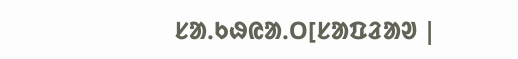ᱥᱟᱹᱠᱷᱭᱟᱹᱛ[ᱥᱟᱯᱲᱟᱣ |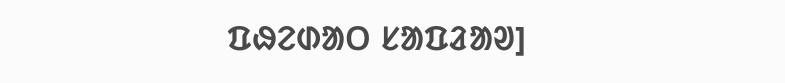ᱯᱷᱮᱰᱟᱛ ᱥᱟᱯᱲᱟᱣ]